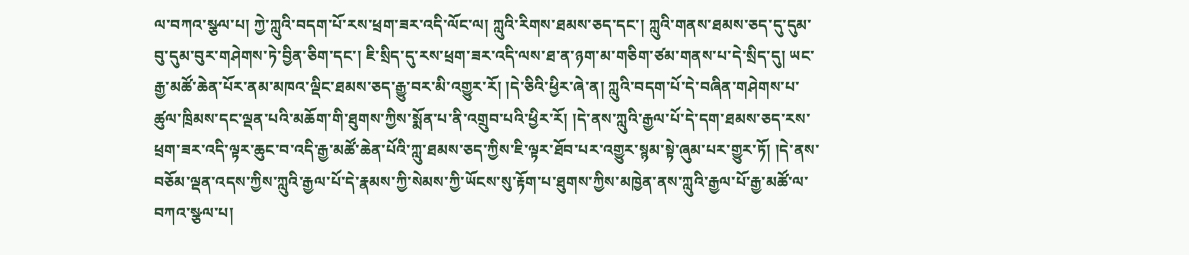ལ་བཀའ་སྩལ་པ། ཀྱེ་ཀླུའི་བདག་པོ་རས་ཕྲག་ཟར་འདི་ལོང་ལ། ཀླུའི་རིགས་ཐམས་ཅད་དང་། ཀླུའི་གནས་ཐམས་ཅད་དུ་དུམ་བུ་དུམ་བུར་གཤེགས་ཏེ་བྱིན་ཅིག་དང་། ཇི་སྲིད་དུ་རས་ཕྲག་ཟར་འདི་ལས་ཐ་ན་ཉག་མ་གཅིག་ཙམ་གནས་པ་དེ་སྲིད་དུ། ཡང་རྒྱ་མཚོ་ཆེན་པོར་ནམ་མཁའ་ལྡིང་ཐམས་ཅད་རྒྱུ་བར་མི་འགྱུར་རོ། །དེ་ཅིའི་ཕྱིར་ཞེ་ན། ཀླུའི་བདག་པོ་དེ་བཞིན་གཤེགས་པ་ཚུལ་ཁྲིམས་དང་ལྡན་པའི་མཆོག་གི་ཐུགས་ཀྱིས་སྨོན་པ་ནི་འགྲུབ་པའི་ཕྱིར་རོ། །དེ་ནས་ཀླུའི་རྒྱལ་པོ་དེ་དག་ཐམས་ཅད་རས་ཕྲག་ཟར་འདི་ལྟར་ཆུང་བ་འདི་རྒྱ་མཚོ་ཆེན་པོའི་ཀླུ་ཐམས་ཅད་ཀྱིས་ཇི་ལྟར་ཐོབ་པར་འགྱུར་སྙམ་སྟེ་ཞུམ་པར་གྱུར་ཏོ། །དེ་ནས་བཅོམ་ལྡན་འདས་ཀྱིས་ཀླུའི་རྒྱལ་པོ་དེ་རྣམས་ཀྱི་སེམས་ཀྱི་ཡོངས་སུ་རྟོག་པ་ཐུགས་ཀྱིས་མཁྱེན་ནས་ཀླུའི་རྒྱལ་པོ་རྒྱ་མཚོ་ལ་བཀའ་སྩལ་པ།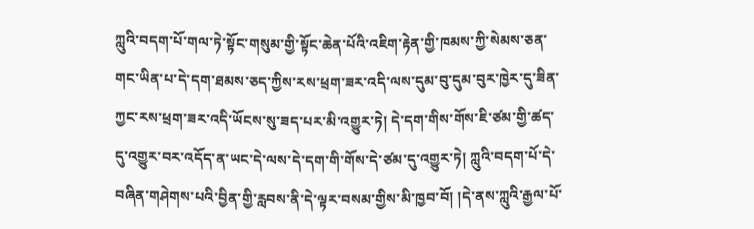ཀླུའི་བདག་པོ་གལ་ཏེ་སྟོང་གསུམ་གྱི་སྟོང་ཆེན་པོའི་འཇིག་རྟེན་གྱི་ཁམས་ཀྱི་སེམས་ཅན་གང་ཡིན་པ་དེ་དག་ཐམས་ཅད་ཀྱིས་རས་ཕྲག་ཟར་འདི་ལས་དུམ་བུ་དུམ་བུར་ཁྱེར་དུ་ཟིན་ཀྱང་རས་ཕྲག་ཟར་འདི་ཡོངས་སུ་ཟད་པར་མི་འགྱུར་ཏེ། དེ་དག་གིས་གོས་ཇི་ཙམ་གྱི་ཚད་དུ་འགྱུར་བར་འདོད་ན་ཡང་དེ་ལས་དེ་དག་གི་གོས་དེ་ཙམ་དུ་འགྱུར་ཏེ། ཀླུའི་བདག་པོ་དེ་བཞིན་གཤེགས་པའི་བྱིན་གྱི་རླབས་ནི་དེ་ལྟར་བསམ་གྱིས་མི་ཁྱབ་བོ། །དེ་ནས་ཀླུའི་རྒྱལ་པོ་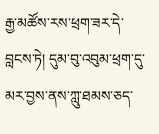རྒྱ་མཚོས་རས་ཕྲག་ཟར་དེ་བླངས་ཏེ། དུམ་བུ་འབུམ་ཕྲག་དུ་མར་བྱས་ནས་ཀླུ་ཐམས་ཅད་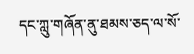དང་ཀླུ་གཞོན་ནུ་ཐམས་ཅད་ལ་སོ་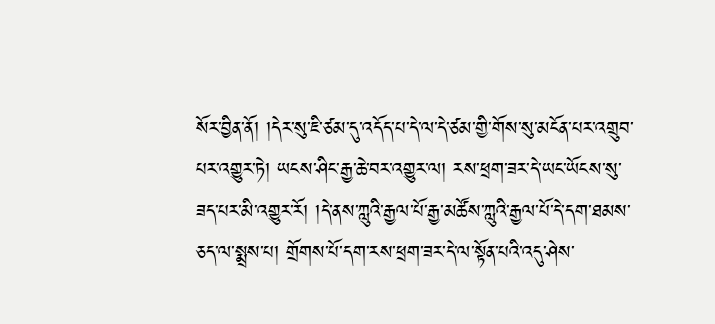སོར་བྱིན་ནོ། །དེར་སུ་ཇི་ཙམ་དུ་འདོད་པ་དེ་ལ་དེ་ཙམ་གྱི་གོས་སུ་མངོན་པར་འགྲུབ་པར་འགྱུར་ཏེ། ཡངས་ཤིང་རྒྱ་ཆེ་བར་འགྱུར་ལ། རས་ཕྲག་ཟར་དེ་ཡང་ཡོངས་སུ་ཟད་པར་མི་འགྱུར་རོ། །དེ་ནས་ཀླུའི་རྒྱལ་པོ་རྒྱ་མཚོས་ཀླུའི་རྒྱལ་པོ་དེ་དག་ཐམས་ཅད་ལ་སྨྲས་པ། གྲོགས་པོ་དག་རས་ཕྲག་ཟར་དེ་ལ་སྟོན་པའི་འདུ་ཤེས་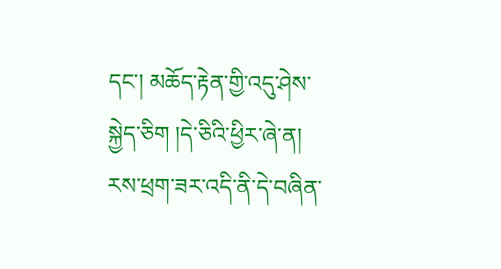དང་། མཆོད་རྟེན་གྱི་འདུ་ཤེས་སྐྱེད་ཅིག །དེ་ཅིའི་ཕྱིར་ཞེ་ན། རས་ཕྲག་ཟར་འདི་ནི་དེ་བཞིན་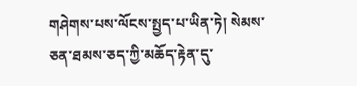གཤེགས་པས་ལོངས་སྤྱད་པ་ཡིན་ཏེ། སེམས་ཅན་ཐམས་ཅད་ཀྱི་མཆོད་རྟེན་དུ་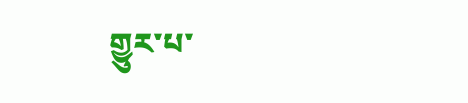གྱུར་པ་